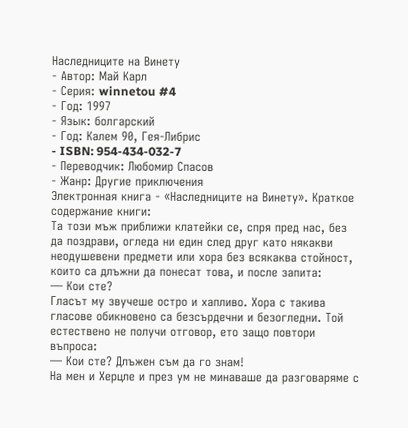Наследниците на Винету
- Автор: Май Карл
- Серия: winnetou #4
- Год: 1997
- Язык: болгарский
- Год: Калем 90, Гея-Либрис
- ISBN: 954-434-032-7
- Переводчик: Любомир Спасов
- Жанр: Другие приключения
Электронная книга - «Наследниците на Винету». Краткое содержание книги:
Та този мъж приближи клатейки се, спря пред нас, без да поздрави, огледа ни един след друг като някакви неодушевени предмети или хора без всякаква стойност, които са длъжни да понесат това, и после запита:
— Кои сте?
Гласът му звучеше остро и хапливо. Хора с такива гласове обикновено са безсърдечни и безогледни. Той естествено не получи отговор, ето защо повтори въпроса:
— Кои сте? Длъжен съм да го знам!
На мен и Херцле и през ум не минаваше да разговаряме с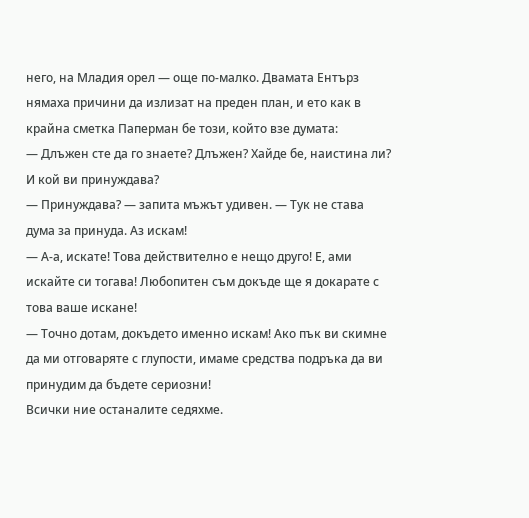него, на Младия орел — още по-малко. Двамата Ентърз нямаха причини да излизат на преден план, и ето как в крайна сметка Паперман бе този, който взе думата:
— Длъжен сте да го знаете? Длъжен? Хайде бе, наистина ли? И кой ви принуждава?
— Принуждава? — запита мъжът удивен. — Тук не става дума за принуда. Аз искам!
— А-а, искате! Това действително е нещо друго! Е, ами искайте си тогава! Любопитен съм докъде ще я докарате с това ваше искане!
— Точно дотам, докъдето именно искам! Ако пък ви скимне да ми отговаряте с глупости, имаме средства подръка да ви принудим да бъдете сериозни!
Всички ние останалите седяхме.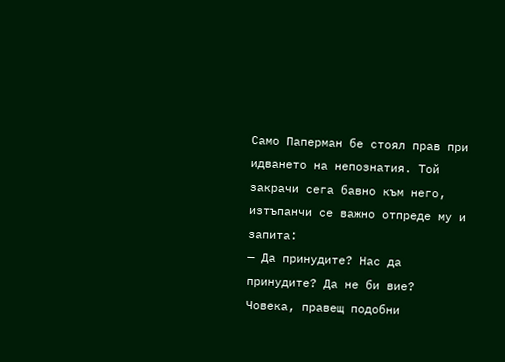Само Паперман бе стоял прав при идването на непознатия. Той закрачи сега бавно към него, изтъпанчи се важно отпреде му и запита:
— Да принудите? Нас да принудите? Да не би вие? Човека, правещ подобни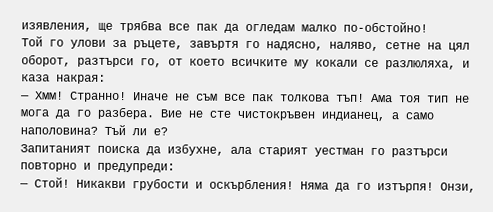изявления, ще трябва все пак да огледам малко по-обстойно!
Той го улови за ръцете, завъртя го надясно, наляво, сетне на цял оборот, разтърси го, от което всичките му кокали се разлюляха, и каза накрая:
— Хмм! Странно! Иначе не съм все пак толкова тъп! Ама тоя тип не мога да го разбера. Вие не сте чистокръвен индианец, а само наполовина? Тъй ли е?
Запитаният поиска да избухне, ала старият уестман го разтърси повторно и предупреди:
— Стой! Никакви грубости и оскърбления! Няма да го изтърпя! Онзи,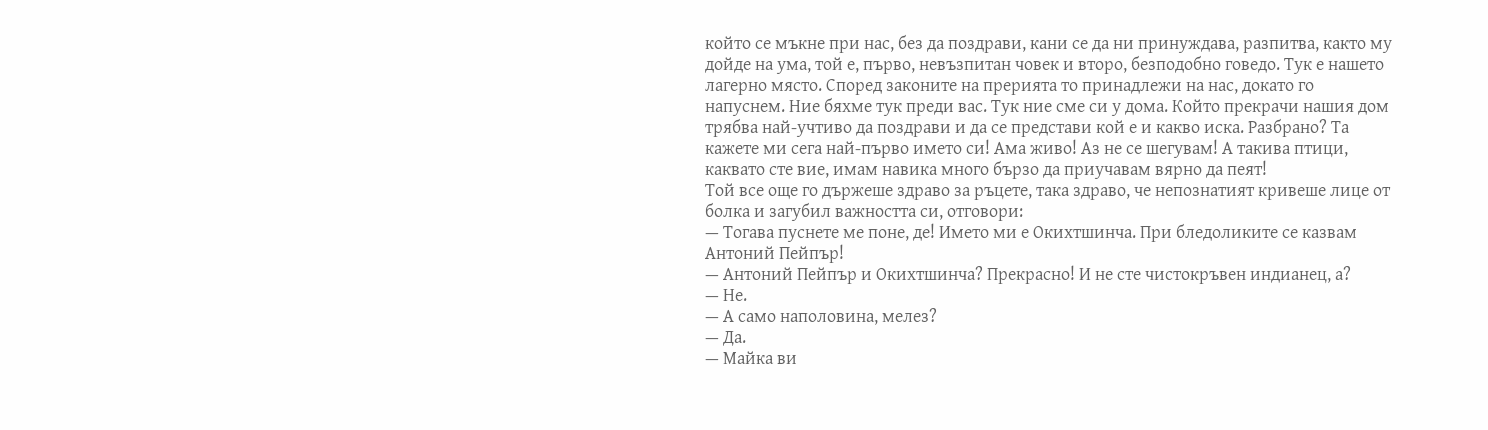който се мъкне при нас, без да поздрави, кани се да ни принуждава, разпитва, както му дойде на ума, той е, първо, невъзпитан човек и второ, безподобно говедо. Тук е нашето лагерно място. Според законите на прерията то принадлежи на нас, докато го напуснем. Ние бяхме тук преди вас. Тук ние сме си у дома. Който прекрачи нашия дом трябва най-учтиво да поздрави и да се представи кой е и какво иска. Разбрано? Та кажете ми сега най-първо името си! Ама живо! Аз не се шегувам! А такива птици, каквато сте вие, имам навика много бързо да приучавам вярно да пеят!
Той все още го държеше здраво за ръцете, така здраво, че непознатият кривеше лице от болка и загубил важността си, отговори:
— Тогава пуснете ме поне, де! Името ми е Окихтшинча. При бледоликите се казвам Антоний Пейпър!
— Антоний Пейпър и Окихтшинча? Прекрасно! И не сте чистокръвен индианец, а?
— Не.
— А само наполовина, мелез?
— Да.
— Майка ви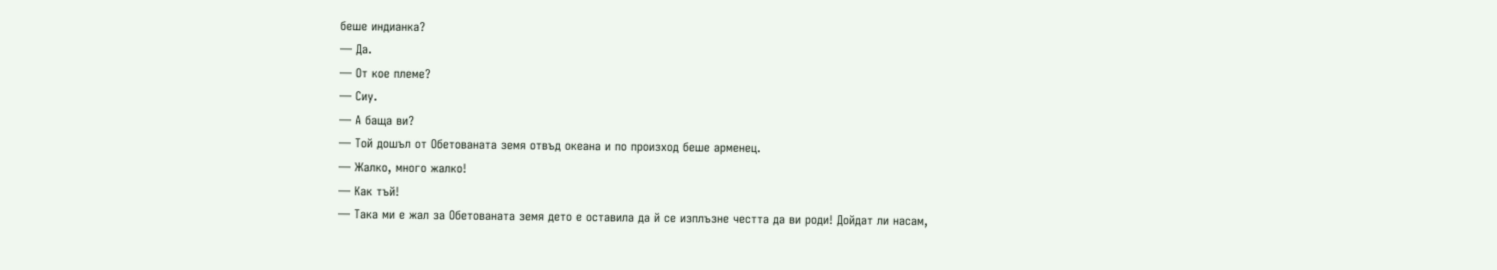беше индианка?
— Да.
— От кое племе?
— Сиу.
— А баща ви?
— Той дошъл от Обетованата земя отвъд океана и по произход беше арменец.
— Жалко, много жалко!
— Как тъй!
— Така ми е жал за Обетованата земя дето е оставила да й се изплъзне честта да ви роди! Дойдат ли насам,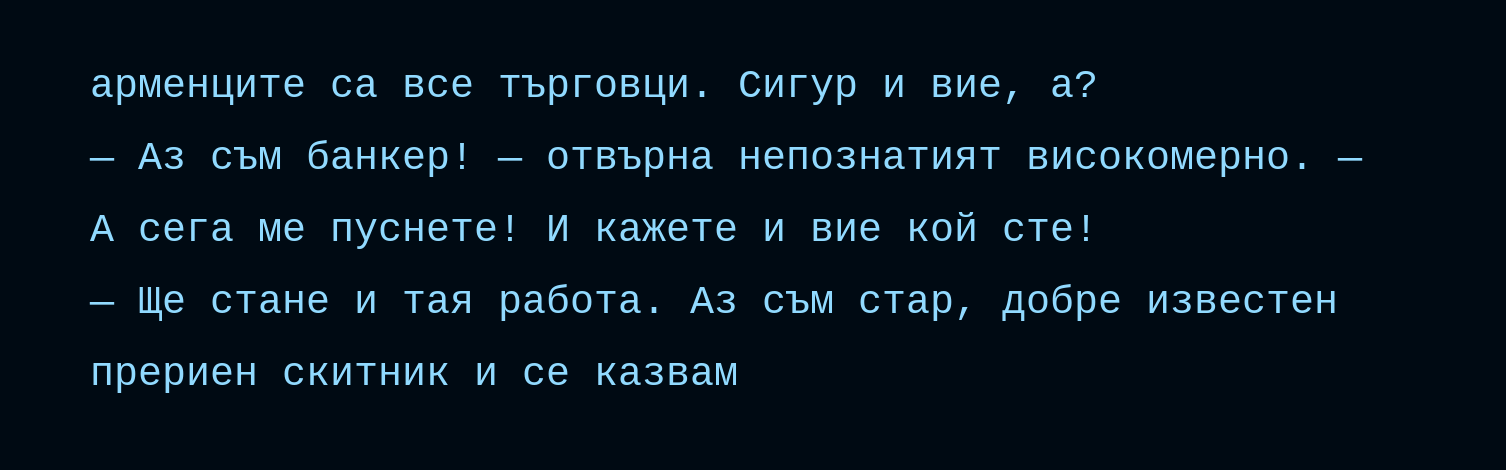арменците са все търговци. Сигур и вие, а?
— Аз съм банкер! — отвърна непознатият високомерно. — А сега ме пуснете! И кажете и вие кой сте!
— Ще стане и тая работа. Аз съм стар, добре известен прериен скитник и се казвам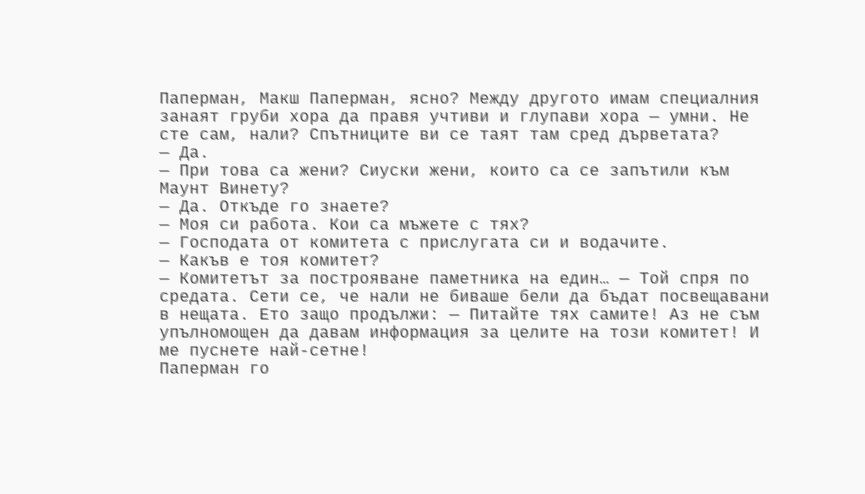Паперман, Макш Паперман, ясно? Между другото имам специалния занаят груби хора да правя учтиви и глупави хора — умни. Не сте сам, нали? Спътниците ви се таят там сред дърветата?
— Да.
— При това са жени? Сиуски жени, които са се запътили към Маунт Винету?
— Да. Откъде го знаете?
— Моя си работа. Кои са мъжете с тях?
— Господата от комитета с прислугата си и водачите.
— Какъв е тоя комитет?
— Комитетът за построяване паметника на един… — Той спря по средата. Сети се, че нали не биваше бели да бъдат посвещавани в нещата. Ето защо продължи: — Питайте тях самите! Аз не съм упълномощен да давам информация за целите на този комитет! И ме пуснете най-сетне!
Паперман го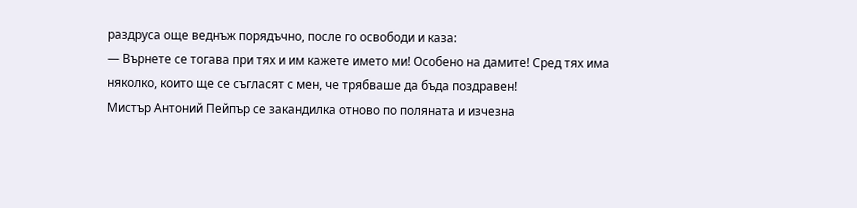раздруса още веднъж порядъчно, после го освободи и каза:
— Върнете се тогава при тях и им кажете името ми! Особено на дамите! Сред тях има няколко, които ще се съгласят с мен, че трябваше да бъда поздравен!
Мистър Антоний Пейпър се закандилка отново по поляната и изчезна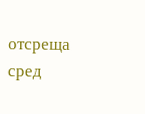отсреща сред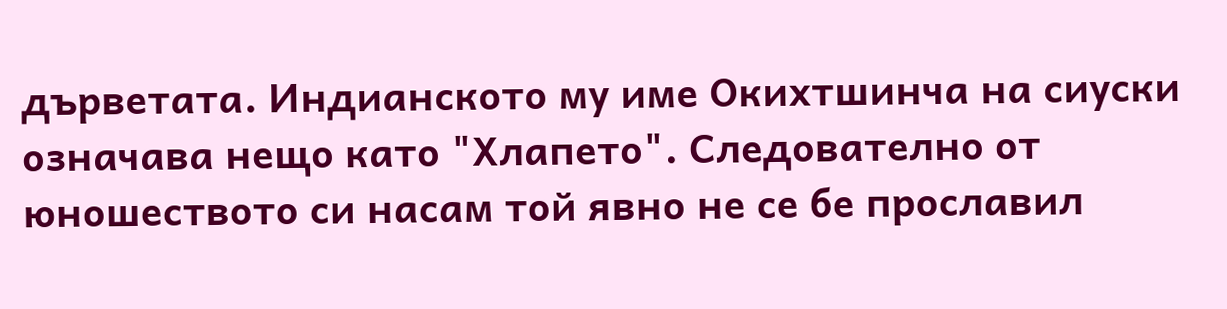дърветата. Индианското му име Окихтшинча на сиуски означава нещо като "Хлапето". Следователно от юношеството си насам той явно не се бе прославил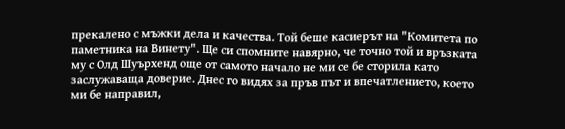прекалено с мъжки дела и качества. Той беше касиерът на "Комитета по паметника на Винету". Ще си спомните навярно, че точно той и връзката му с Олд Шуърхенд още от самото начало не ми се бе сторила като заслужаваща доверие. Днес го видях за пръв път и впечатлението, което ми бе направил,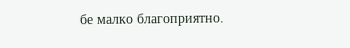бе малко благоприятно.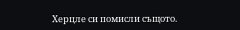Херцле си помисли същото.